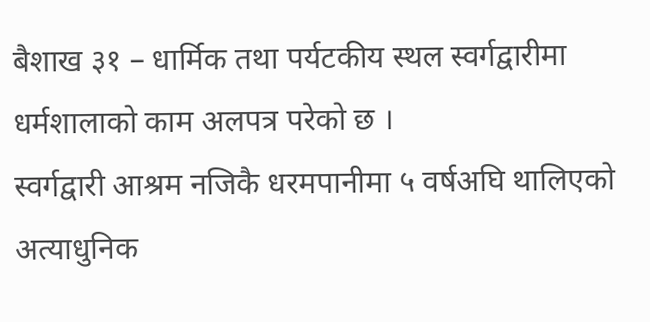बैशाख ३१ – धार्मिक तथा पर्यटकीय स्थल स्वर्गद्वारीमा धर्मशालाको काम अलपत्र परेको छ ।
स्वर्गद्वारी आश्रम नजिकै धरमपानीमा ५ वर्षअघि थालिएको अत्याधुनिक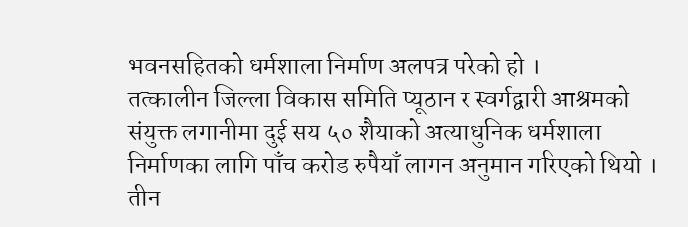भवनसहितको धर्मशाला निर्माण अलपत्र परेको हो ।
तत्कालीन जिल्ला विकास समिति प्यूठान र स्वर्गद्वारी आश्रमको संयुक्त लगानीमा दुई सय ५० शैयाको अत्याधुनिक धर्मशाला निर्माणका लागि पाँच करोड रुपैयाँ लागन अनुमान गरिएको थियो ।
तीन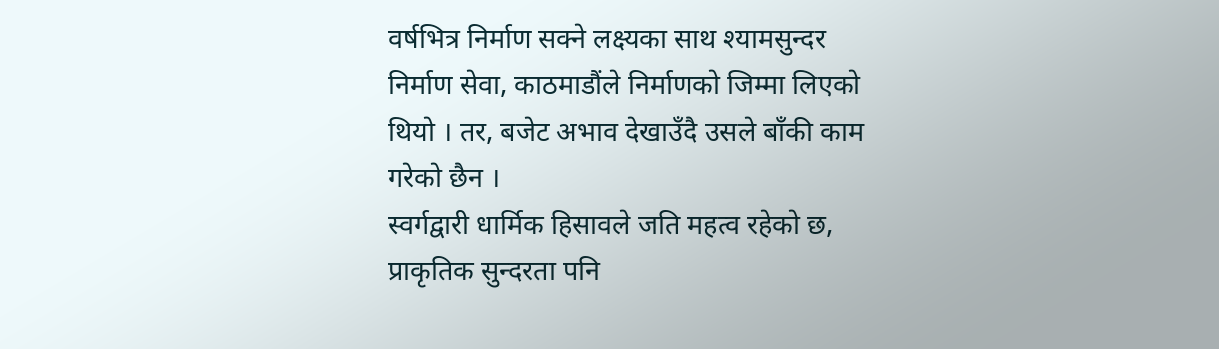वर्षभित्र निर्माण सक्ने लक्ष्यका साथ श्यामसुन्दर निर्माण सेवा, काठमाडौंले निर्माणको जिम्मा लिएको थियो । तर, बजेट अभाव देखाउँदै उसले बाँकी काम गरेको छैन ।
स्वर्गद्वारी धार्मिक हिसावले जति महत्व रहेको छ, प्राकृतिक सुन्दरता पनि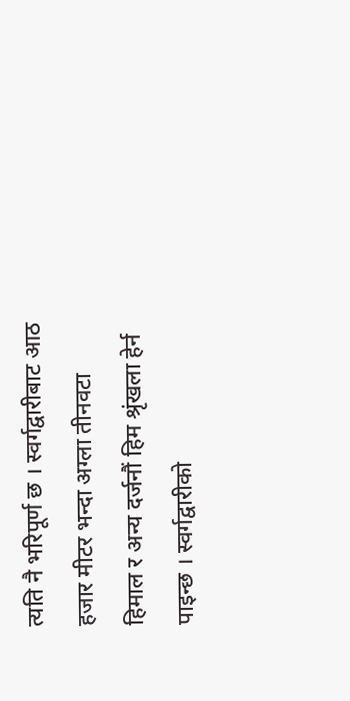त्यति नै भरिपूर्ण छ । स्वर्गद्वारीबाट आठ हजार मीटर भन्दा अग्ला तीनवटा हिमाल र अन्य दर्जनौं हिम श्रृंखला हेर्न पाइन्छ । स्वर्गद्वारीको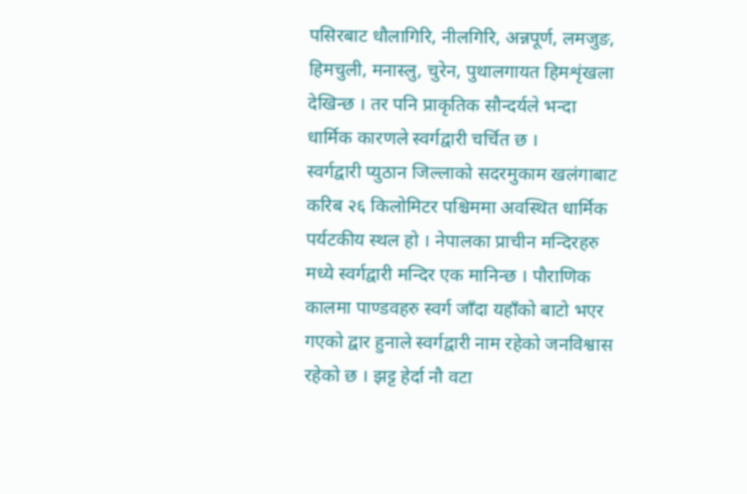पसिरबाट धौलागिरि, नीलगिरि, अन्नपूर्ण, लमजुङ, हिमचुली, मनास्लु, चुरेन, पुथालगायत हिमशृंखला देखिन्छ । तर पनि प्राकृतिक सौन्दर्यले भन्दा धार्मिक कारणले स्वर्गद्वारी चर्चित छ ।
स्वर्गद्वारी प्युठान जिल्लाको सदरमुकाम खलंगाबाट करिब २६ किलोमिटर पश्चिममा अवस्थित धार्मिक पर्यटकीय स्थल हो । नेपालका प्राचीन मन्दिरहरु मध्ये स्वर्गद्वारी मन्दिर एक मानिन्छ । पौराणिक कालमा पाण्डवहरु स्वर्ग जाँदा यहाँको बाटो भएर गएको द्वार हुनाले स्वर्गद्वारी नाम रहेको जनविश्वास रहेको छ । झट्ट हेर्दा नौ वटा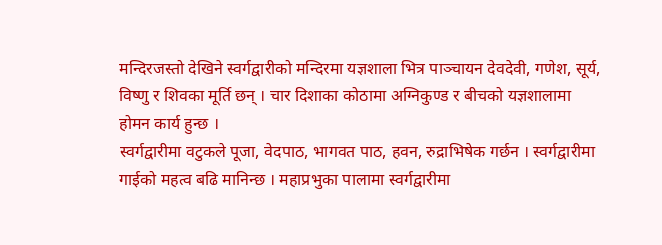मन्दिरजस्तो देखिने स्वर्गद्वारीको मन्दिरमा यज्ञशाला भित्र पाञ्चायन देवदेवी, गणेश, सूर्य, विष्णु र शिवका मूर्ति छन् । चार दिशाका कोठामा अग्निकुण्ड र बीचको यज्ञशालामा होमन कार्य हुन्छ ।
स्वर्गद्वारीमा वटुकले पूजा, वेदपाठ, भागवत पाठ, हवन, रुद्राभिषेक गर्छन । स्वर्गद्वारीमा गाईको महत्व बढि मानिन्छ । महाप्रभुका पालामा स्वर्गद्वारीमा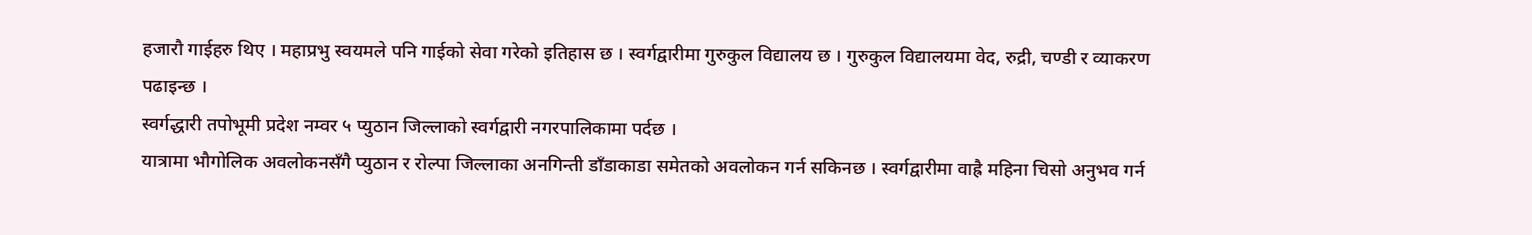हजारौ गाईहरु थिए । महाप्रभु स्वयमले पनि गाईको सेवा गरेको इतिहास छ । स्वर्गद्वारीमा गुरुकुल विद्यालय छ । गुरुकुल विद्यालयमा वेद, रुद्री, चण्डी र व्याकरण पढाइन्छ ।
स्वर्गद्धारी तपोभूमी प्रदेश नम्वर ५ प्युठान जिल्लाको स्वर्गद्वारी नगरपालिकामा पर्दछ ।
यात्रामा भौगोलिक अवलोकनसँगै प्युठान र रोल्पा जिल्लाका अनगिन्ती डाँडाकाडा समेतको अवलोकन गर्न सकिनछ । स्वर्गद्वारीमा वाह्रै महिना चिसो अनुभव गर्न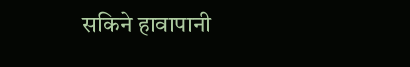सकिने हावापानी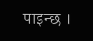पाइन्छ ।